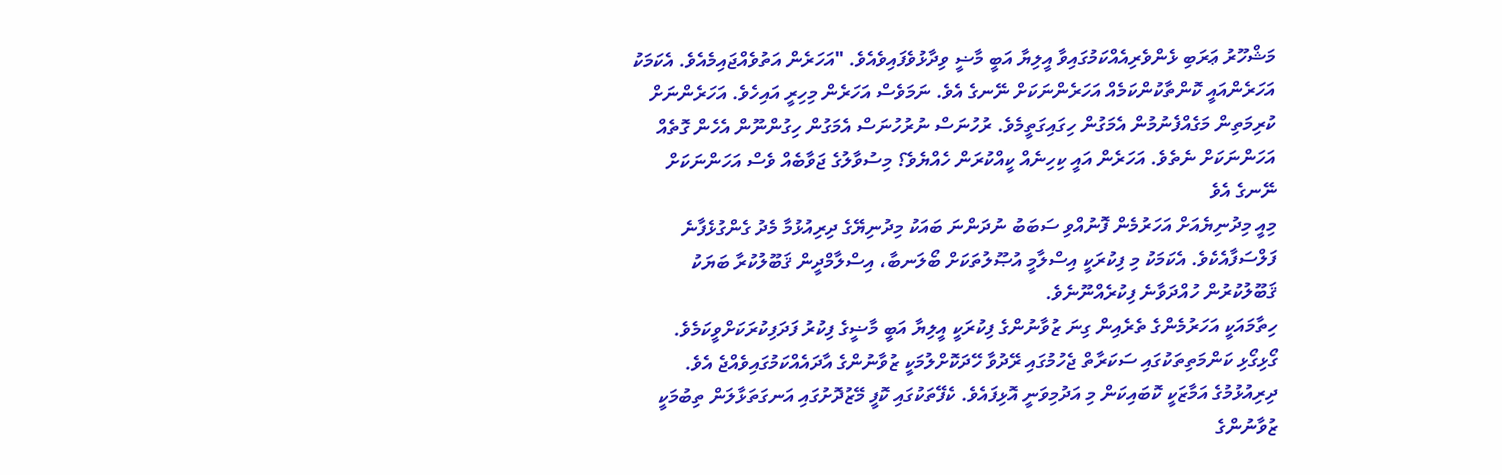މަޝްހޫރު ޢަރަބި ޅެންވެރިއެއްކަމުގައިވާ އީލިޔާ އަބީ މާޟީ ވިދާޅުވެފައިވެއެވެ. "އަހަރެން އަތުވެއްޖައިމެއެވެ. އެކަމަކު އަހަރެންއައީ ކޮންތާކުންކަމެއް އަހަރެންނަކަށް ނޭނގެ އެވެ. ނަމަވެސް އަހަރެން މިހިރީ އައިހެވެ. އަހަރެންނަށް ކުރިމަތިން މަގެއްފެނުމުން އެމަގުން ހިގައިގަތީމެވެ. ރުހުނަސް ނުރުހުނަސް އެމަގުން ހިގުންނޫން އެހެން ގޮތެއް އަހަންނަކަށް ނެތެވެ. އަހަރެން އައީ ކިހިނެއް ކީއްކުރަން ހެއްޔެވެ؟ މިސުވާލުގެ ޖަވާބެއް ވެސް އަހަންނަކަށް ނޭނގެ އެވެ
މިއީ މިދުނިޔެއަށް އަހަރުމެން ފޮނުއްވި ސަބަބު ނުދަންނަ ބައަކު މިދުނިޔޭގެ ދިރިއުޅުމާ މެދު ގެންގުޅެފާނެ ފަލްސަފާއެކެވެ. އެކަމަކު މި ފިކުރަކީ އިސްލާމީ އުޞޫލުތަކަށް ބޯލަނބާ، އިސްލާމްދީން ޤަބޫލުކުރާ ބަޔަކު ޤަބޫލުކުރުން ހުއްދަވާނެ ފިކުރެއްނޫނެވެ.
ހިތާމައަކީ އަހަރުމެންގެ ތެރެއިން ގިނަ ޒުވާނުންގެ ފިކުރަކީ އީލިޔާ އަބީ މާޟީގެ ފިކުރު ފަދަފިކުރަކަށްވީކަމެވެ. ގޯޅިގޯޅި ކަންމަތިތަކުގައި ސަކަރާތް ޖެހުމުގައި ރޭދުވާ ހޭދަކޮށްލުމަކީ ޒުވާނުންގެ އާދައެއްކަމުގައިވެއްޖެ އެވެ. ދިރިއުޅުމުގެ އަމާޒަކީ ކޮބައިކަން މި އަދުމިވަނީ އޮޅިފައެވެ. ކެފޭތަކުގައި ކޮފީ މޭޒުދޮށުގައި އަނގަތަޅާލަން ތިބުމަކީ ޒުވާނުންގެ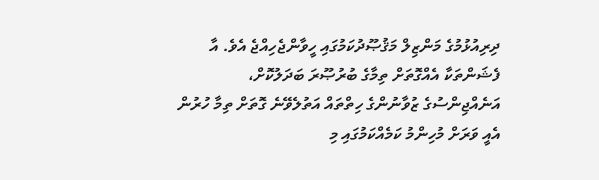ދިރިއުޅުމުގެ މަންޒިލް މަޤުޞޫދުކަމުގައި ހީވާންޖެހިއްޖެ އެވެ. އާ ފެޝަންތަކާ އެއްގޮތަށް ތިމާގެ ބުރުޞޫރަ ބަދަލުކޮށް، އަނެއްޖިންސުގެ ޒުވާނުންގެ ހިތްތައް އަތުލެވޭނެ ގޮތަށް ތިމާ ހުރުން އެއީ ވަރަށް މުހިންމު ކަމެއްކަމުގައި މި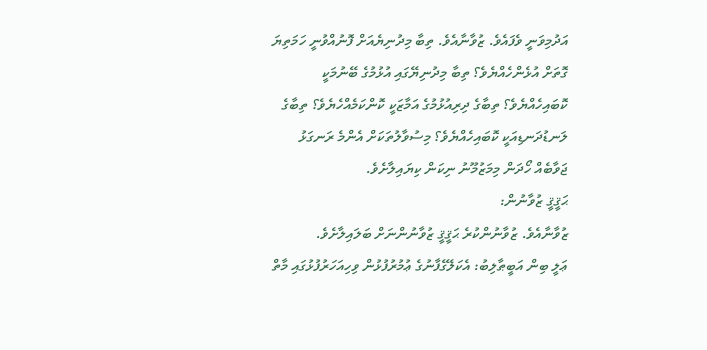އަދުމިވަނީ ވެފައެވެ. ޒުވާނާއެވެ. ތިބާ މިދުނިޔެއަށް ފޮނުއްވުނީ ހަމަތިޔަ ގޮތަށް އުޅެންހެއްޔެވެ؟ ތިބާ މިދުނިޔޭގައި އުޅުމުގެ ބޭނުމަކީ ކޮބައިހެއްޔެވެ؟ ތިބާގެ ދިރިއުޅުމުގެ އަމާޒަކީ ކޮންކަމެއްހެޔެވެ؟ ތިބާގެ ލަނޑުދަނޑިއަކީ ކޮބައިހެއްޔެވެ؟ މިސުވާލުތަކަށް އެންމެ ރަނގަޅު ޖަވާބެއް ހޯދަން މިމަޒުމޫނު ނިކަން ކިޔައިލާށެވެ.
ޙަޤީޤީ ޒުވާނުން:
ޒުވާނާއެވެ. ޒުވާނުންކުރެ ޙަޤީޤީ ޒުވާނުންނަށް ބަލައިލާށެވެ.
ޢަލީ ބިން އަބީޠާލިބު: އެކަލޭގެފާނުގެ ޢުމުރުފުޅުން ވިހިއަހަރުފުޅުގައި މާތް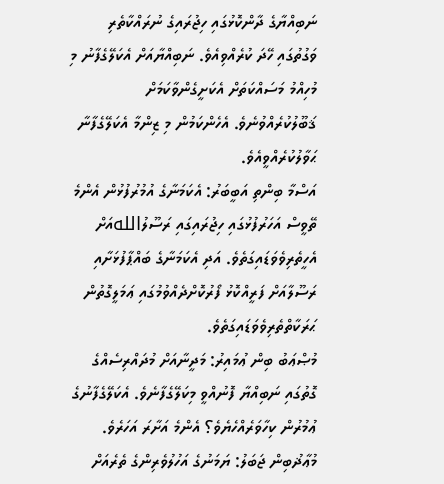ނަބިއްޔާގެ ދާންކޮޅުގައި ހިޖުރައިގެ ނުރައްކާތެރި ވަގުތުގައި ހޭދަ ކުރެއްވިއެވެ. ނަބިއްޔާއަށް އެކަލޭގެފާނު މި މުހިއްމު މަސައްކަތަށް އެކަށީގެންވާކަމަށް ޤަބޫލުކުރެއްވުނެވެ. އެހެންކަމުން މި ޒިންމާ އެކަލޭގެފާނާ ޙަވާލުކުރެއްވީއެވެ.
އަސްމާ ބިންތި އަބީބަރު: އެކަމަނާގެ އުމުރުފުޅުން އެންމެ ތޭވީސް އަހަރުފުޅުގައި ހިޖުރައިގައި ރަސޫލުاللهއަށް އެހީތެރިވެވަޑައިގަތެވެ. އަދި އެކަމަނާގެ ބައްޕާފުޅަށާއި ރަސޫލާއަށް ފަރީއްކޮޅު ފޯރުކޮށްދެއްވުމުގައި ޢަމަލީގޮތުން ޙަރަކާތްތެރިވެވަޑައިގަތެވެ.
މުޞްޢަބު ބިން ޢުމައިރު: މަދީނާއަށް މުދައްރިސެއްގެ ގޮތުގައި ނަބިއްޔާ ފޮނުއްވީ މިކަލޭގެފާނެވެ. އެކަލޭގެފާނުގެ ޢުމުރުން ކިހާވަރެއްހެޔެވެ؟ އެންމެ އަށާރަ އަހަރެވެ.
މުޢާޛުބިން ޖަބަލު: ޔަމަނުގެ އަހުލުވެރިންގެ ތެރެއަށް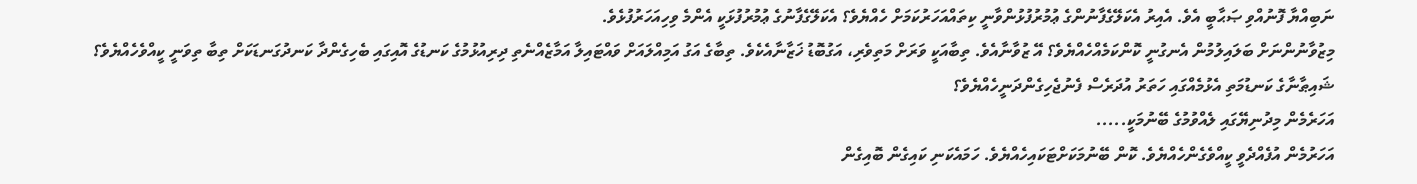ނަބިއްޔާ ފޮނުއްވި ޞަޙާބީ އެވެ. އެއިރު އެކަލޭގެފާނުންގެ ޢުމުރުފުޅުންވާނީ ކިތައްއަހަރުކަމަށް ހެއްޔެވެ؟ އެކަލޭގެފާނުގެ ޢުމުރުފުޅަކީ އެންމެ ވިހިއަހަރުފުޅެވެ.
މިޒުވާނުންނަށް ބަލައިލުމުން އެނގުނީ ކޮންކަމެއްހެއްޔެވެ؟ އޭ ޒުވާނާއެވެ. ތިބާއަކީ ވަރަށް މަތިވެރި، އަގުބޮޑު ޚަޒާނާއެކެވެ. ތިބާގެ އަގު އަމިއްލައަށް ވައްޓައިލާ އަމާޒެއްނެތި ދިރިއުޅުމުގެ ކަނޑުގެ އޮއިގައި ބެހިގެންދާ ކަނދުގަނޑަކަށް ތިބާ ތިވަނީ ކީއްވެހެއްޔެވެ؟ ޝައިޠާނާގެ ކަނޑުމަތި އެޅުމެއްގައި ހަތަރު އުދަރެސް ފެނުޖެހިގެންދަނީހެއްޔެވެ؟
އަހަރެމެން މިދުނިޔޭގައި ލެއްވުމުގެ ބޭނުމަކީ.....
އަހަރުމެން އުފެއްދެވީ ކީއްވެގެންހެއްޔެވެ. ކޮން ބޭނުމަކަށްޓަކައިހެއްޔެވެ. ހަމައެކަނި ކައިގެން ބޮއިގެން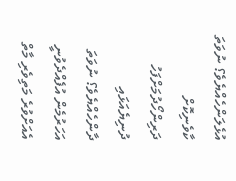އުޅެލަންހެއްޔެވެ؟ ނުވަތަ ކާވެނިކޮށް ދަރިންހޯދުމަށްފަހު ދުނިޔެއަޅައި ދާންހެއްޔެވެ؟ ނުވަތަ އަހަރުމެން އުފެއްދެވުނީ އެއަށްވުރެ މަތިވެރި މާތް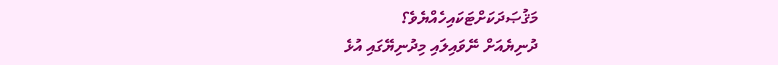މަޤުޞަދަކަށްޓަކައިހެއްޔެވެ؟
ދުނިޔެއަށް ނޭވައިލައި މިދުނިޔޭގައި އުޅެ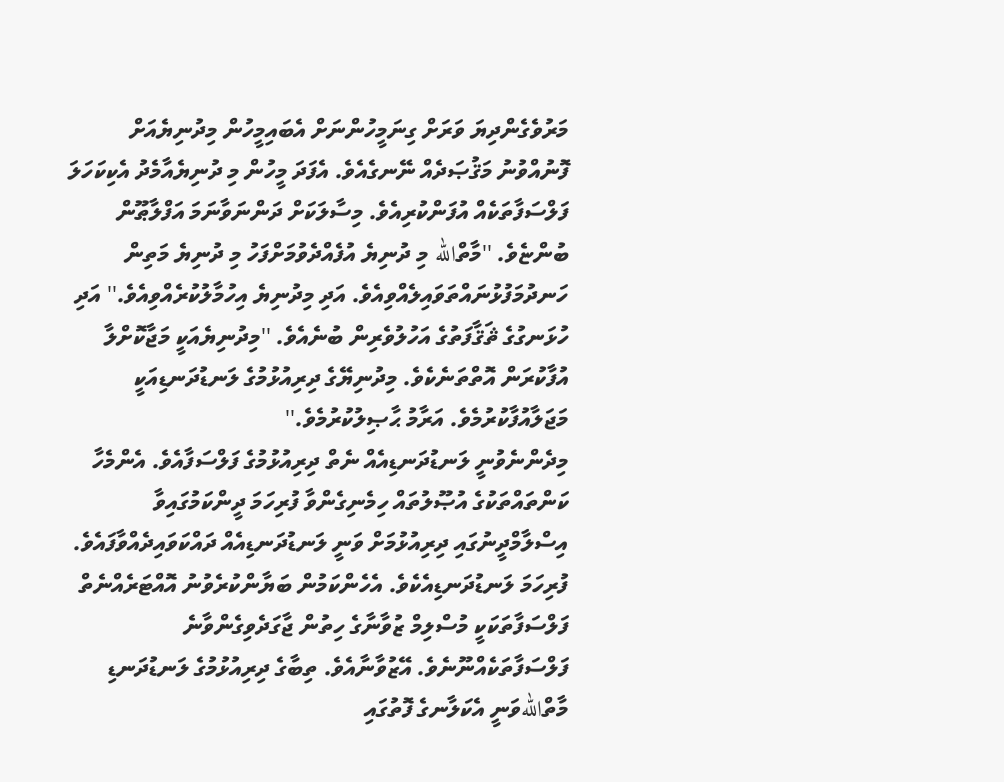މަރުވެގެންދިޔަ ވަރަށް ގިނަމީހުންނަށް އެބައިމީހުން މިދުނިޔެއަށް ފޮނުއްވުނު މަޤުޞަދެއް ނޭނގެއެވެ. އެފަދަ މީހުން މި ދުނިޔެއާމެދު އެކިކަހަލަ ފަލްސަފާތަކެއް އުފަންކުރިއެވެ. މިސާލަކަށް ދަންނަވާނަމަ އަފްލާޠޫން ބުންޏެވެ. ''މާތްالله މި ދުނިޔެ އުފެއްދެވުމަށްފަހު މި ދުނިޔެ މަތިން ހަނދުމަފުޅުނައްތަވައިލެއްވިއެވެ. އަދި މިދުނިޔެ އިހުމާލުކުރެއްވިއެވެ.'' އަދި ހުޅަނގުގެ ޘަޤާފަތުގެ އަހުލުވެރިން ބުނެއެވެ. ''މިދުނިޔެއަކީ މަޖާކޮށްލާ އުފާކުރަން އޮތްތަނެކެވެ. މިދުނިޔޭގެ ދިރިއުޅުމުގެ ލަނޑުދަނޑިއަކީ މަޖަލާއުފާކުރުމެވެ. އަރާމު ޙާޞިލުކުރުމެވެ.''
މިދެންނެވުނީ ލަނޑުދަނޑިއެއް ނެތް ދިރިއުޅުމުގެ ފަލްސަފާއެވެ. އެންމެހާ ކަންތައްތަކުގެ އުޞޫލުތައް ހިމެނިގެންވާ ފުރިހަމަ ދީންކަމުގައިވާ އިސްލާމްދީނުގައި ދިރިއުޅުމަށް ވަނީ ލަނޑުދަނޑިއެއް ދައްކަވައިދެއްވާފައެވެ. ފުރިހަމަ ލަނޑުދަނޑިއެކެވެ. އެހެންކަމުން ބަޔާންކުރެވުނު އޮއްޓަރެއްނެތް ފަލްސަފާތަކަކީ މުސްލިމް ޒުވާނާގެ ހިތުން ޖާގަދެވިގެންވާނެ ފަލްސަފާތަކެއްނޫނެވެ. އޭޒުވާނާއެވެ. ތިބާގެ ދިރިއުޅުމުގެ ލަނޑުދަނޑި މާތްاللهވަނީ އެކަލާނގެ ފޮތުގައި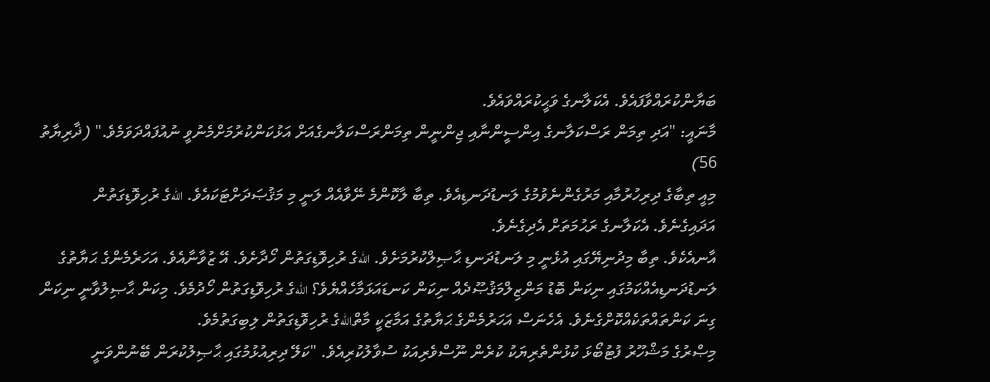ބަޔާންކުރައްވާފައެވެ. އެކަލާނގެ ވަޙީކުރައްވައެވެ.
މާނައީ: "އަދި ތިމަން ރަސްކަލާނގެ އިންސީންނާއި ޖިންނީން ތިމަންރަސްކަލާނގެއަށް އަޅުކަންކުރުމަށްމެނުވީ ނުއުފައްދަވަމެވެ." (ޛާރިޔާތު 56)
މިއީ ތިބާގެ ދިރިހުރުމާއި މަރުގެންނެވުމުގެ ލަނޑުދަނޑިއެވެ. ތިބާ ލާކޮންމެ ނޭވާއެއް ލަނީ މި މަޤުޞަދަށްޓަކައެވެ. اللهގެ ރުހިވޮޑިގަތުން އަދައިގެނެވެ. އެކަލާނގެ ރަޙުމަތަށް އެދިގެނެވެ.
އާނއެކެވެ. ތިބާ މިދުނިޔޭގައި އުޅެނީ މި ލަނޑުދަނޑި ޙާޞިލްކުރުމަށެވެ. اللهގެ ރުހިވޮޑިގަތުން ހޯދާށެވެ. އޭ ޒުވާނާއެވެ. އަހަރެމެންގެ ޙަޔާތުގެ ލަނޑުދަނޑިއެއްކަމުގައި ނިކަން ބޮޑު މަންޒިލްމަޤުޞޫދެއް ނިކަން ކަނޑައަޅަމާހެއްޔެވެ؟ اللهގެ ރުހިވޮޑިގަތުން ހޯދުމެވެ. މިކަން ޙާޞިލުވާނީ ނިކަން ގިނަ ކަންތައްތަކެއްކޮށްގެނެވެ. އެހެނަސް އަހަރުމެންގެ ޙަޔާތުގެ އަމާޒަކީ މާތްاللهގެ ރުހިވޮޑިގަތުން ލިބިގަތުމެވެ.
މިޞްރުގެ މަޝްހޫރު ފުޓުބޯޅަ ކުޅުންތެރިޔަކު ކުރެން ނޫސްވެރިއަކު ސުވާލުކުރިއެވެ. "ކަލޭ ދިރިއުޅުމުގައި ޙާޞިލުކުރަން ބޭނުންވަނީ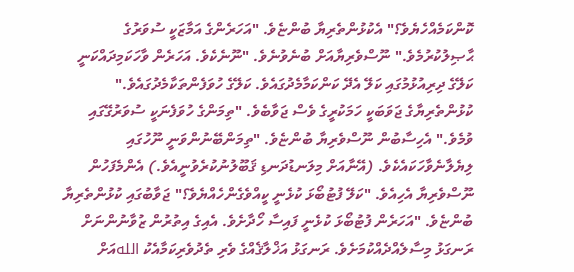ކޮންކަމެއްހެޔެވެ؟" އެކުޅުންތެރިޔާ ބުންޏެވެ. "އަހަރެންގެ އަމާޒަކީ ސުވަރުގެ ޙާޞިލުކުރުމެވެ." ނޫސްވެރިޔާއަށް ބުނެވުނެވެ. "ނޫނެކެވެ. އަހަރެން ވާހަކަމިދައްކަނީ ކަލޭގެ ދިރިއުޅުމުގައި ކަލޭ އެދޭ ކަންކަމާމެދުގައެވެ. ކަލޭގެ ހުވަފެންތަކާމެދުގައެވެ." ކުޅުންތެރިޔާގެ ޖަވަބަކީ ހަމަކުރީގެ ވެސް ޖަވާބެވެ. "ތިމަންގެ ހުވަފެނަކީ ސުވަރުގޭގައި ވުމެވެ." އެހިސާބުން ނޫސްވެރިޔާ ބުންޏެވެ. "ތިމަންބޭނުންވަނީ ނޫހުގައި ލިޔެލާނެވާހަކައެކެވެ. (އޭނާއަށް މިލަނޑުދަނޑި ޤަބޫލުނުކުރެވުނީއެވެ.) އެންމެފަހުން ނޫސްވެރިޔާ އެހިއެވެ. "ކަލޭ ފުޓުބޯޅަ ކުޅެނީ ކީއްވެގެންހެއްޔެވެ؟" ޖަވާބުގައި ކުޅުންތެރިޔާ ބުންޏެވެ. "އަހަރެން ފުޓުބޯޅަ ކުޅެނީ ފައިސާ ހޯދާށެވެ. އެއިގެ އިތުރުން ޒުވާނުންނަށް ރަނގަޅު މިސާލެއްދެއްކުމަށެވެ. ރަނގަޅު އަޚްލާޤެއްގެ ވެރި ތެދުވެރިކަމާއެކު اللهއަށް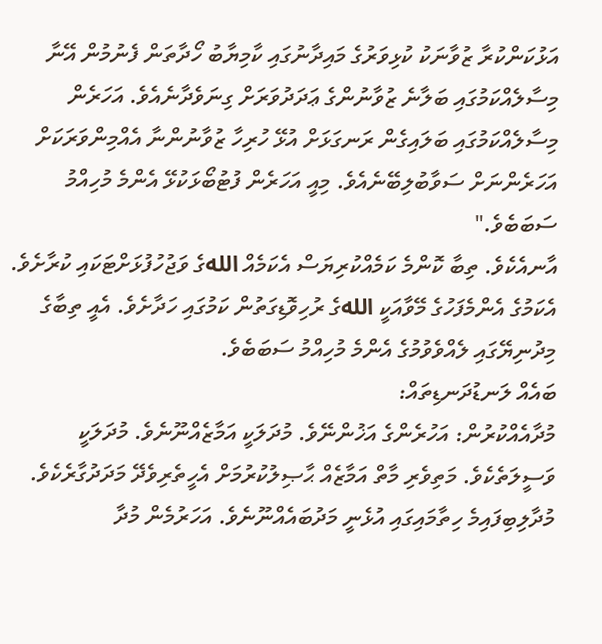އަޅުކަންކުރާ ޒުވާނަކު ކުޅިވަރުގެ މައިދާނުގައި ކާމިޔާބު ހޯދާތަން ފެނުމުން އޭނާ މިސާލެއްކަމުގައި ބަލާނެ ޒުވާނުންގެ ޢަދަދުވަރަށް ގިނަވެދާނެއެވެ. އަހަރެން މިސާލެއްކަމުގައި ބަލައިގެން ރަނގަޅަށް އުޅޭ ހުރިހާ ޒުވާނުންނާ އެއްމިންވަރަކަށް އަހަރެންނަށް ސަވާބުލިބޭނެއެވެ. މިއީ އަހަރެން ފުޓުބޯޅަކުޅޭ އެންމެ މުހިއްމު ސަބަބެވެ."
އާނއެކެވެ. ތިބާ ކޮންމެ ކަމެއްކުރިޔަސް އެކަމެއް اللهގެ ވަޖުހުފުޅަށްޓަކައި ކުރާށެވެ. އެކަމުގެ އެންމެފަހުގެ މޭވާއަކީ اللهގެ ރުހިވޮޑިގަތުން ކަމުގައި ހަދާށެވެ. އެއީ ތިބާގެ މިދުނިޔޭގައި ލެއްވެވުމުގެ އެންމެ މުހިއްމު ސަބަބެވެ.
ބައެއް ލަނޑުދަނޑިތައް:
މުދާއެއްކުރުން: އަހުރެންގެ އަޚުންނޭވެ. މުދަލަކީ އަމާޒެއްނޫނެވެ. މުދަލަކީ ވަސީލަތެކެވެ. މަތިވެރި މާތް އަމާޒެއް ޙާޞިލުކުރުމަށް އެހީތެރިވެދޭ މަދަދުގާރެކެވެ. މުދާލިބިފައިމެ ހިތާމައިގައި އުޅެނީ މަދުބައެއްނޫނެވެ. އަހަރުމެން މުދާ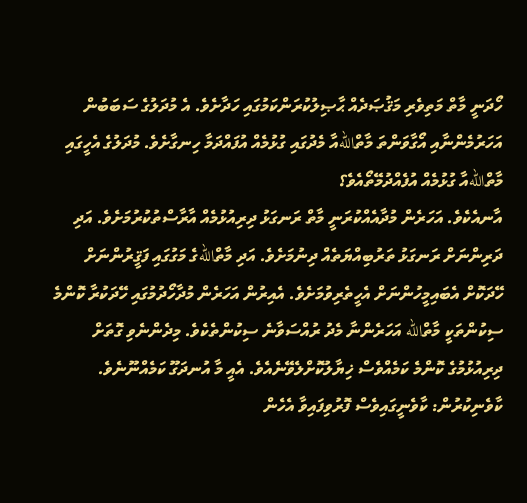ހޯދަނީ މާތް މަތިވެރި މަޤުޞަދެއް ޙާޞިލުކުރަންކަމުގައި ހަދާށެވެ. އެ މުދަލުގެ ސަބަބުން އަހަރުމެންނާއި އޯގާވަންތަ މާތްاللهއާ މެދުގައި ގުޅުމެއް އުފައްދަމާ ހިނގާށެވެ. މުދަލުގެ އެހީގައި މާތްاللهއާ ގުޅުމެއް އުފެއްދުމޭތޯއެވެ؟
އާނއެކެވެ. އަހަރެން މުދާއެއްކުރަނީ މާތް ރަނގަޅު ދިރިއުޅުމެއް އާރާސްތުކުރުމަށެވެ. އަދި ދަރިންނަށް ރަނގަޅު ތަރުބިއްޔަތެއް ދިނުމަށެވެ. އަދި މާތްاللهގެ މަގުގައި ފަޤީރުންނަށް ހޭދަކޮށް އެބައިމީހުންނަށް އެހީތެރިވުމަށެވެ. އެއިރުން އަހަރެން މުދާހޯދުމުގައި ހޭދަކުރާ ކޮންމެ ސިކުންތަކީ މާތްالله އަހަރެންނާ މެދު ރުއްސަވާނެ ސިކުންތެކެވެ. މިދެންނެވި ގޮތަށް ދިރިއުޅުމުގެ ކޮންމެ ކަމެއްވެސް ޚިޔާލުކޮށްލެވޭނެއެވެ. އެއީ މާ އުނދަގޫ ކަމެއްނޫނެވެ.
ކާވެނިކުރުން: ކާވެނީގައިވެސް ފޮރުވިފައިވާ އެހެން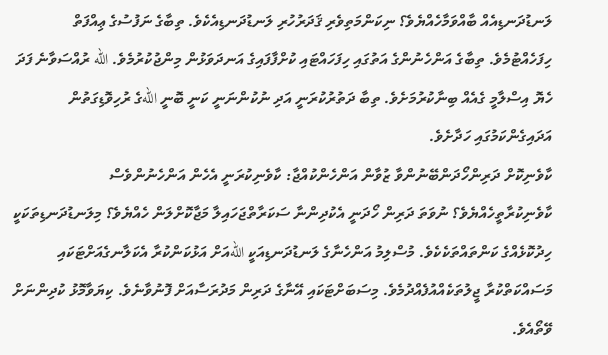ލަނޑުދަނޑިއެއް ބާއްވަމާހެއްޔެވެ؟ ނިކަންމަތިވެރި ޤަދަރުހުރި ލަނޑުދަނޑިއެކެވެ. ތިބާގެ ނަފުސުގެ ޢިއްފަތް ހިފަހެއްޓުމެވެ. ތިބާގެ އަންހެނުންގެ އަތުގައި ހިފަހައްޓައި ކުށްފާފައިގެ އަނދަވަޅުން މިންޖުކުރުމެވެ. الله ރުއްސަވާނެ ފަދަ ހެޔޮ އިސްލާމީ ގެއެއް ބިނާކުރުމަށެވެ. ތިބާ ދަތުރުކުރަނީ އަދި ނުކުންނަނީ ކަނީ ބޮނީ اللهގެ ރުހިވޮޑިގަތުން އަދައިގެންކަމުގައި ހަދާށެވެ.
ކާވެނިކޮށް ދަރިންހޯދަންބޭނުންވާ ޒުވާން އަންހެންކުއްޖާ: ކާވެނިކުރަނީ އެހެން އަންހެނުންވެސް ކާވެނިކުރާތީހެއްޔެވެ؟ ނުވަތަ ދަރިން ހޯދަނީ އެކުދިންނާ ސަކަރާތްޖަހައިލާ މަޖާކޮށްލަން ހެއްޔެވެ؟ މިލަނޑުދަނޑިތަކަކީ ހިދުކޮޅެއްގެ ކަންތައްތަކެކެވެ. މުސްލިމު އަންހެނާގެ ލަނޑުދަނޑިއަކީ اللهއަށް އަޅުކަންކުރާ އެކަލާނގެއަށްޓަކައި މަސައްކަތްކުރާ ޖީލުތަކެއްއުފެއްދުމެވެ. މިސަބަށްޓަކައި އޭނާގެ ދަރިން މަދުރަސާއަށް ފޮނުވާނެވެ. ކިޔަވާމޮޅު ކުދިންނަށް ވޭތޯއެވެ.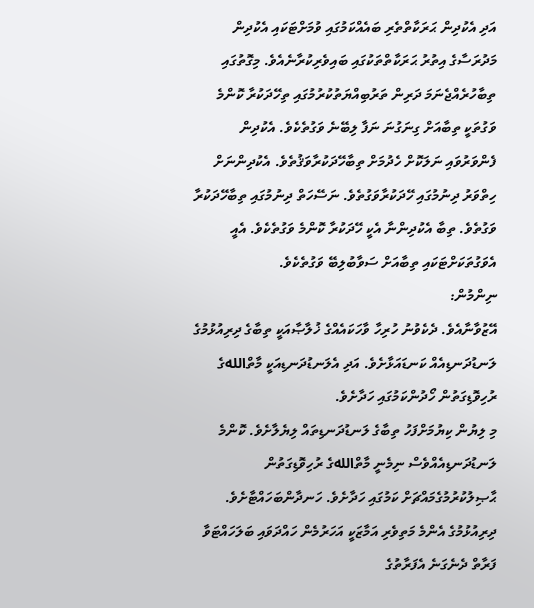އަދި އެކުދިން ޙަރަކާތްތެރި ބައެއްކަމުގައި ވުމަށްޓަކައި އެކުދިން މަދުރަސާގެ އިތުރު ޙަރަކާތްތަކުގައި ބައިވެރިކުރާނެއެވެ. މިގޮތުގައި ތިބާހުރެއްޖެނަމަ ދަރިން ތަރުބިއްޔަތުކުރުމުގައި ތިހޭދަކުރާ ކޮންމެ ވަގުތަކީ ތިބާއަށް ގިނަގުނަ ނަފާ ލިބޭނެ ވަގުތެކެވެ. އެކުދިން ފެންވަރުވައި ނަލަކޮށް ހެދުމަށް ތިބާހޭދަކުރާވަޤުތެވެ. އެކުދިންނަށް ހިތްވަރު ދިނުމުގައި ހޭދަކުރާވަގުތެވެ. ނަސޭހަތް ދިނުމުގައި ތިބާހޭދަކުރާ ވަގުތެވެ. ތިބާ އެކުދިންނާ އެކީ ހޭދަކުރާ ކޮންމެ ވަގުތެކެވެ. އެއީ އެވަގުތަކަށްޓަކައި ތިބާއަށް ސަވާބުލިބޭ ވަގުތެކެވެ.
ނިންމުން:
އޭޒުވާނާއެވެ. ދެކެވުނު ހުރިހާ ވާހަކައެއްގެ ޚުލާޞާއަކީ ތިބާގެ ދިރިއުޅުމުގެ ލަނޑުދަނޑިއެއް ކަނޑައަޅާށެވެ. އަދި އެލަނޑުދަނޑިއަކީ މާތްاللهގެ ރުހިވޮޑިގަތުން ހޯދުންކަމުގައި ހަދާށެވެ.
މި ލިޔުން ކިޔުމަށްފަހު ތިބާގެ ލަނޑުދަނޑިތައް ލިޔެލާށެވެ. ކޮންމެ ލަނޑުދަނޑިއެއްވެސް ނިމެނީ މާތްاللهގެ ރުހިވޮޑިގަތުން ޙާޞިލުކުރުމުގެމައްޗަށް ކަމުގައި ހަދާށެވެ. ހަނދާންބަހައްޓާށެވެ. ދިރިއުޅުމުގެ އެންމެ މަތިވެރި އަމާޒަކީ އަހަރުމެން ހައްދަވައި ބަލަހައްޓަވާ ފަރާތް ދެނެގަނެ އެފަރާތުގެ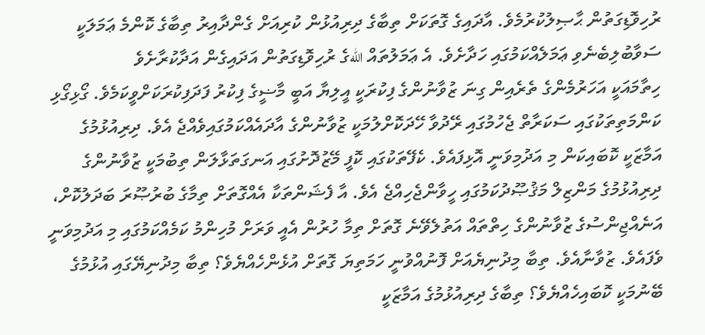ރުހިވޮޑިގަތުން ޙާޞިލުކުރުމެވެ. އާދައިގެ ގޮތަކަށް ތިބާގެ ދިރިއުޅުން ކުރިއަށް ގެންދާއިރު ތިބާގެ ކޮންމެ ޢަމަލަކީ ސަވާބުލިބެނެވި ޢަމަލެއްކަމުގައި ހަދާށެވެ. އެ ޢަމަލުތައް اللهގެ ރުހިވޮޑިގަތުން އަދައިގެން އަދާކުރާށެވެ
ހިތާމައަކީ އަހަރުމެންގެ ތެރެއިން ގިނަ ޒުވާނުންގެ ފިކުރަކީ އީލިޔާ އަބީ މާޟީގެ ފިކުރު ފަދަފިކުރަކަށްވީކަމެވެ. ގޯޅިގޯޅި ކަންމަތިތަކުގައި ސަކަރާތް ޖެހުމުގައި ރޭދުވާ ހޭދަކޮށްލުމަކީ ޒުވާނުންގެ އާދައެއްކަމުގައިވެއްޖެ އެވެ. ދިރިއުޅުމުގެ އަމާޒަކީ ކޮބައިކަން މި އަދުމިވަނީ އޮޅިފައެވެ. ކެފޭތަކުގައި ކޮފީ މޭޒުދޮށުގައި އަނގަތަޅާލަން ތިބުމަކީ ޒުވާނުންގެ ދިރިއުޅުމުގެ މަންޒިލް މަޤުޞޫދުކަމުގައި ހީވާންޖެހިއްޖެ އެވެ. އާ ފެޝަންތަކާ އެއްގޮތަށް ތިމާގެ ބުރުޞޫރަ ބަދަލުކޮށް، އަނެއްޖިންސުގެ ޒުވާނުންގެ ހިތްތައް އަތުލެވޭނެ ގޮތަށް ތިމާ ހުރުން އެއީ ވަރަށް މުހިންމު ކަމެއްކަމުގައި މި އަދުމިވަނީ ވެފައެވެ. ޒުވާނާއެވެ. ތިބާ މިދުނިޔެއަށް ފޮނުއްވުނީ ހަމަތިޔަ ގޮތަށް އުޅެންހެއްޔެވެ؟ ތިބާ މިދުނިޔޭގައި އުޅުމުގެ ބޭނުމަކީ ކޮބައިހެއްޔެވެ؟ ތިބާގެ ދިރިއުޅުމުގެ އަމާޒަކީ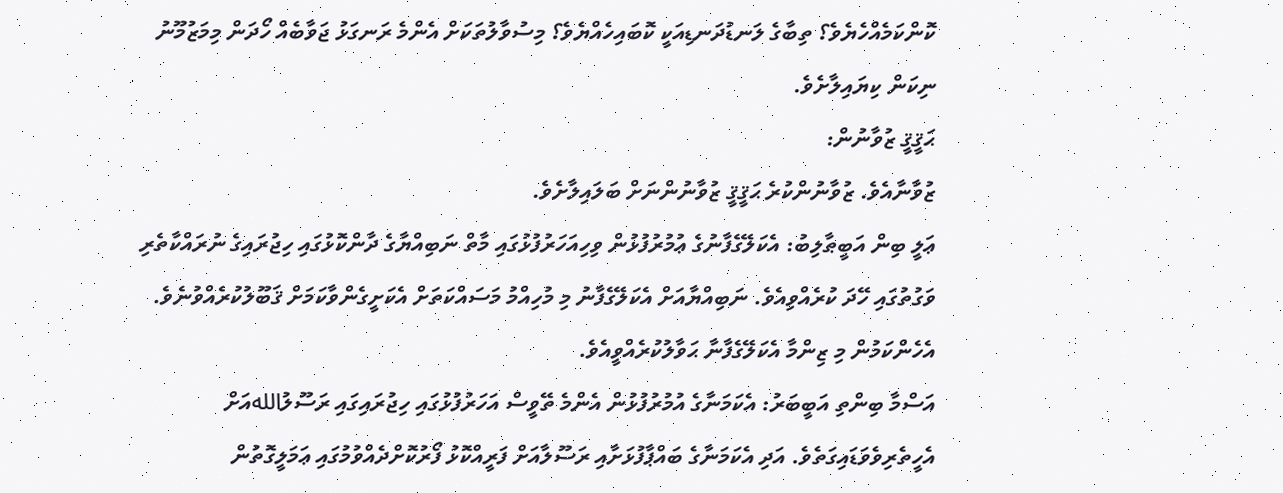ކޮންކަމެއްހެޔެވެ؟ ތިބާގެ ލަނޑުދަނޑިއަކީ ކޮބައިހެއްޔެވެ؟ މިސުވާލުތަކަށް އެންމެ ރަނގަޅު ޖަވާބެއް ހޯދަން މިމަޒުމޫނު ނިކަން ކިޔައިލާށެވެ.
ޙަޤީޤީ ޒުވާނުން:
ޒުވާނާއެވެ. ޒުވާނުންކުރެ ޙަޤީޤީ ޒުވާނުންނަށް ބަލައިލާށެވެ.
ޢަލީ ބިން އަބީޠާލިބު: އެކަލޭގެފާނުގެ ޢުމުރުފުޅުން ވިހިއަހަރުފުޅުގައި މާތް ނަބިއްޔާގެ ދާންކޮޅުގައި ހިޖުރައިގެ ނުރައްކާތެރި ވަގުތުގައި ހޭދަ ކުރެއްވިއެވެ. ނަބިއްޔާއަށް އެކަލޭގެފާނު މި މުހިއްމު މަސައްކަތަށް އެކަށީގެންވާކަމަށް ޤަބޫލުކުރެއްވުނެވެ. އެހެންކަމުން މި ޒިންމާ އެކަލޭގެފާނާ ޙަވާލުކުރެއްވީއެވެ.
އަސްމާ ބިންތި އަބީބަރު: އެކަމަނާގެ އުމުރުފުޅުން އެންމެ ތޭވީސް އަހަރުފުޅުގައި ހިޖުރައިގައި ރަސޫލުاللهއަށް އެހީތެރިވެވަޑައިގަތެވެ. އަދި އެކަމަނާގެ ބައްޕާފުޅަށާއި ރަސޫލާއަށް ފަރީއްކޮޅު ފޯރުކޮށްދެއްވުމުގައި ޢަމަލީގޮތުން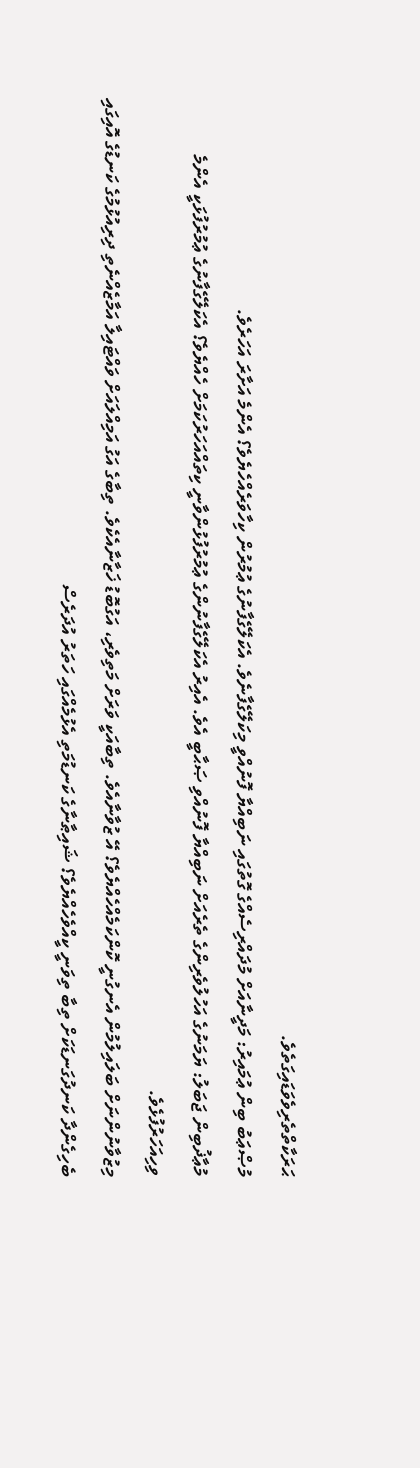ޙަރަކާތްތެރިވެވަޑައިގަތެވެ.
މުޞްޢަބު ބިން ޢުމައިރު: މަދީނާއަށް މުދައްރިސެއްގެ ގޮތުގައި ނަބިއްޔާ ފޮނުއްވީ މިކަލޭގެފާނެވެ. އެކަލޭގެފާނުގެ ޢުމުރުން ކިހާވަރެއްހެޔެވެ؟ އެންމެ އަށާރަ އަހަރެވެ.
މުޢާޛުބިން ޖަބަލު: ޔަމަނުގެ އަހުލުވެރިންގެ ތެރެއަށް ނަބިއްޔާ ފޮނުއްވި ޞަޙާބީ އެވެ. އެއިރު އެކަލޭގެފާނުންގެ ޢުމުރުފުޅުންވާނީ ކިތައްއަހަރުކަމަށް ހެއްޔެވެ؟ އެކަލޭގެފާނުގެ ޢުމުރުފުޅަކީ އެންމެ ވިހިއަހަރުފުޅެވެ.
މިޒުވާނުންނަށް ބަލައިލުމުން އެނގުނީ ކޮންކަމެއްހެއްޔެވެ؟ އޭ ޒުވާނާއެވެ. ތިބާއަކީ ވަރަށް މަތިވެރި، އަގުބޮޑު ޚަޒާނާއެކެވެ. ތިބާގެ އަގު އަމިއްލައަށް ވައްޓައިލާ އަމާޒެއްނެތި ދިރިއުޅުމުގެ ކަނޑުގެ އޮއިގައި ބެހިގެންދާ ކަނދުގަނޑަކަށް ތިބާ ތިވަނީ ކީއްވެހެއްޔެވެ؟ ޝައިޠާނާގެ ކަނޑުމަތި އެޅުމެއްގައި ހަތަރު އުދަރެސް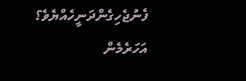ފެނުޖެހިގެންދަނީހެއްޔެވެ؟
އަހަރެމެން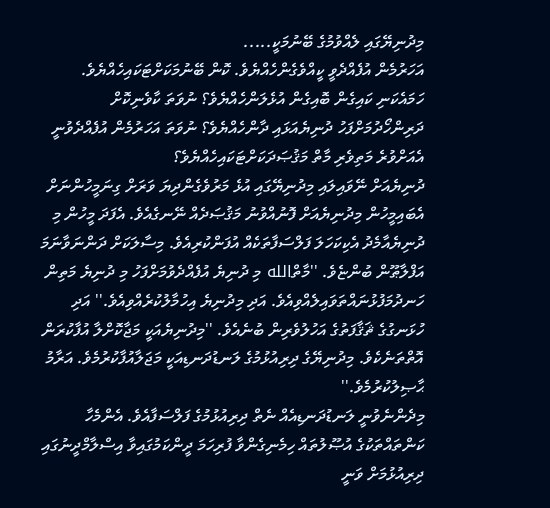މިދުނިޔޭގައި ލެއްވުމުގެ ބޭނުމަކީ.....
އަހަރުމެން އުފެއްދެވީ ކީއްވެގެންހެއްޔެވެ. ކޮން ބޭނުމަކަށްޓަކައިހެއްޔެވެ. ހަމައެކަނި ކައިގެން ބޮއިގެން އުޅެލަންހެއްޔެވެ؟ ނުވަތަ ކާވެނިކޮށް ދަރިންހޯދުމަށްފަހު ދުނިޔެއަޅައި ދާންހެއްޔެވެ؟ ނުވަތަ އަހަރުމެން އުފެއްދެވުނީ އެއަށްވުރެ މަތިވެރި މާތް މަޤުޞަދަކަށްޓަކައިހެއްޔެވެ؟
ދުނިޔެއަށް ނޭވައިލައި މިދުނިޔޭގައި އުޅެ މަރުވެގެންދިޔަ ވަރަށް ގިނަމީހުންނަށް އެބައިމީހުން މިދުނިޔެއަށް ފޮނުއްވުނު މަޤުޞަދެއް ނޭނގެއެވެ. އެފަދަ މީހުން މި ދުނިޔެއާމެދު އެކިކަހަލަ ފަލްސަފާތަކެއް އުފަންކުރިއެވެ. މިސާލަކަށް ދަންނަވާނަމަ އަފްލާޠޫން ބުންޏެވެ. ''މާތްالله މި ދުނިޔެ އުފެއްދެވުމަށްފަހު މި ދުނިޔެ މަތިން ހަނދުމަފުޅުނައްތަވައިލެއްވިއެވެ. އަދި މިދުނިޔެ އިހުމާލުކުރެއްވިއެވެ.'' އަދި ހުޅަނގުގެ ޘަޤާފަތުގެ އަހުލުވެރިން ބުނެއެވެ. ''މިދުނިޔެއަކީ މަޖާކޮށްލާ އުފާކުރަން އޮތްތަނެކެވެ. މިދުނިޔޭގެ ދިރިއުޅުމުގެ ލަނޑުދަނޑިއަކީ މަޖަލާއުފާކުރުމެވެ. އަރާމު ޙާޞިލުކުރުމެވެ.''
މިދެންނެވުނީ ލަނޑުދަނޑިއެއް ނެތް ދިރިއުޅުމުގެ ފަލްސަފާއެވެ. އެންމެހާ ކަންތައްތަކުގެ އުޞޫލުތައް ހިމެނިގެންވާ ފުރިހަމަ ދީންކަމުގައިވާ އިސްލާމްދީނުގައި ދިރިއުޅުމަށް ވަނީ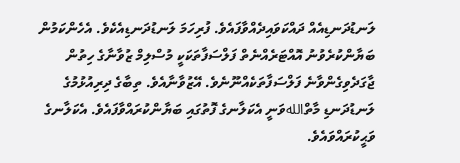ލަނޑުދަނޑިއެއް ދައްކަވައިދެއްވާފައެވެ. ފުރިހަމަ ލަނޑުދަނޑިއެކެވެ. އެހެންކަމުން ބަޔާންކުރެވުނު އޮއްޓަރެއްނެތް ފަލްސަފާތަކަކީ މުސްލިމް ޒުވާނާގެ ހިތުން ޖާގަދެވިގެންވާނެ ފަލްސަފާތަކެއްނޫނެވެ. އޭޒުވާނާއެވެ. ތިބާގެ ދިރިއުޅުމުގެ ލަނޑުދަނޑި މާތްاللهވަނީ އެކަލާނގެ ފޮތުގައި ބަޔާންކުރައްވާފައެވެ. އެކަލާނގެ ވަޙީކުރައްވައެވެ.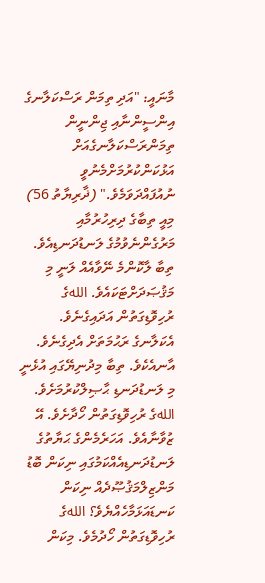މާނައީ: "އަދި ތިމަން ރަސްކަލާނގެ އިންސީންނާއި ޖިންނީން ތިމަންރަސްކަލާނގެއަށް އަޅުކަންކުރުމަށްމެނުވީ ނުއުފައްދަވަމެވެ." (ޛާރިޔާތު 56)
މިއީ ތިބާގެ ދިރިހުރުމާއި މަރުގެންނެވުމުގެ ލަނޑުދަނޑިއެވެ. ތިބާ ލާކޮންމެ ނޭވާއެއް ލަނީ މި މަޤުޞަދަށްޓަކައެވެ. اللهގެ ރުހިވޮޑިގަތުން އަދައިގެނެވެ. އެކަލާނގެ ރަޙުމަތަށް އެދިގެނެވެ.
އާނއެކެވެ. ތިބާ މިދުނިޔޭގައި އުޅެނީ މި ލަނޑުދަނޑި ޙާޞިލްކުރުމަށެވެ. اللهގެ ރުހިވޮޑިގަތުން ހޯދާށެވެ. އޭ ޒުވާނާއެވެ. އަހަރެމެންގެ ޙަޔާތުގެ ލަނޑުދަނޑިއެއްކަމުގައި ނިކަން ބޮޑު މަންޒިލްމަޤުޞޫދެއް ނިކަން ކަނޑައަޅަމާހެއްޔެވެ؟ اللهގެ ރުހިވޮޑިގަތުން ހޯދުމެވެ. މިކަން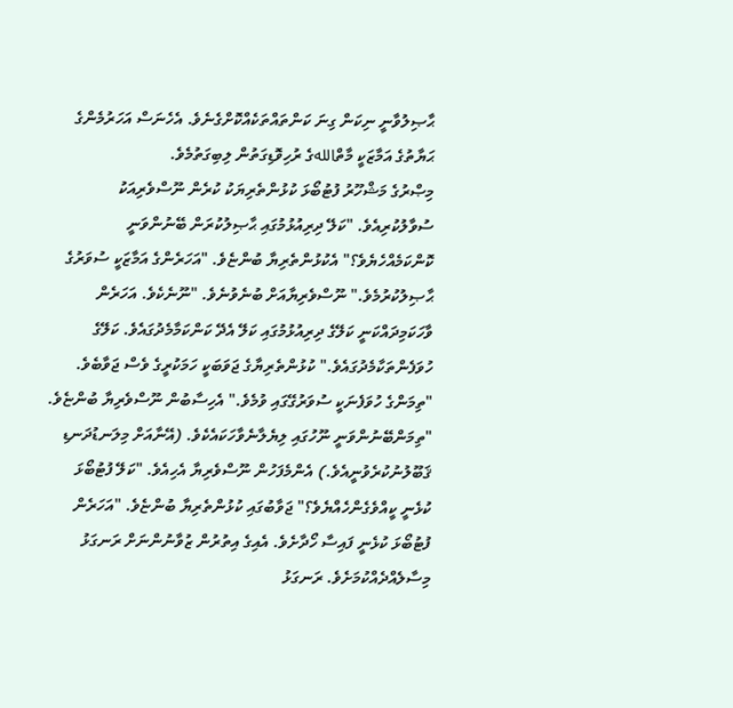ޙާޞިލުވާނީ ނިކަން ގިނަ ކަންތައްތަކެއްކޮށްގެނެވެ. އެހެނަސް އަހަރުމެންގެ ޙަޔާތުގެ އަމާޒަކީ މާތްاللهގެ ރުހިވޮޑިގަތުން ލިބިގަތުމެވެ.
މިޞްރުގެ މަޝްހޫރު ފުޓުބޯޅަ ކުޅުންތެރިޔަކު ކުރެން ނޫސްވެރިއަކު ސުވާލުކުރިއެވެ. "ކަލޭ ދިރިއުޅުމުގައި ޙާޞިލުކުރަން ބޭނުންވަނީ ކޮންކަމެއްހެޔެވެ؟" އެކުޅުންތެރިޔާ ބުންޏެވެ. "އަހަރެންގެ އަމާޒަކީ ސުވަރުގެ ޙާޞިލުކުރުމެވެ." ނޫސްވެރިޔާއަށް ބުނެވުނެވެ. "ނޫނެކެވެ. އަހަރެން ވާހަކަމިދައްކަނީ ކަލޭގެ ދިރިއުޅުމުގައި ކަލޭ އެދޭ ކަންކަމާމެދުގައެވެ. ކަލޭގެ ހުވަފެންތަކާމެދުގައެވެ." ކުޅުންތެރިޔާގެ ޖަވަބަކީ ހަމަކުރީގެ ވެސް ޖަވާބެވެ. "ތިމަންގެ ހުވަފެނަކީ ސުވަރުގޭގައި ވުމެވެ." އެހިސާބުން ނޫސްވެރިޔާ ބުންޏެވެ. "ތިމަންބޭނުންވަނީ ނޫހުގައި ލިޔެލާނެވާހަކައެކެވެ. (އޭނާއަށް މިލަނޑުދަނޑި ޤަބޫލުނުކުރެވުނީއެވެ.) އެންމެފަހުން ނޫސްވެރިޔާ އެހިއެވެ. "ކަލޭ ފުޓުބޯޅަ ކުޅެނީ ކީއްވެގެންހެއްޔެވެ؟" ޖަވާބުގައި ކުޅުންތެރިޔާ ބުންޏެވެ. "އަހަރެން ފުޓުބޯޅަ ކުޅެނީ ފައިސާ ހޯދާށެވެ. އެއިގެ އިތުރުން ޒުވާނުންނަށް ރަނގަޅު މިސާލެއްދެއްކުމަށެވެ. ރަނގަޅު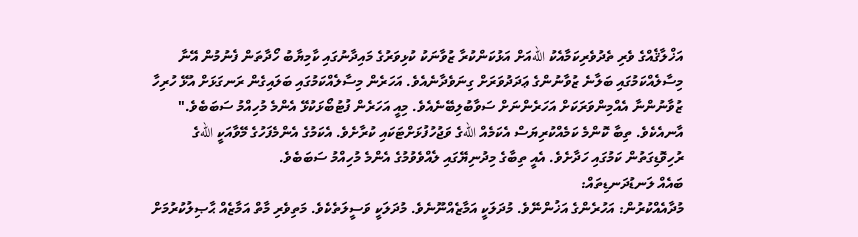އަޚްލާޤެއްގެ ވެރި ތެދުވެރިކަމާއެކު اللهއަށް އަޅުކަންކުރާ ޒުވާނަކު ކުޅިވަރުގެ މައިދާނުގައި ކާމިޔާބު ހޯދާތަން ފެނުމުން އޭނާ މިސާލެއްކަމުގައި ބަލާނެ ޒުވާނުންގެ ޢަދަދުވަރަށް ގިނަވެދާނެއެވެ. އަހަރެން މިސާލެއްކަމުގައި ބަލައިގެން ރަނގަޅަށް އުޅޭ ހުރިހާ ޒުވާނުންނާ އެއްމިންވަރަކަށް އަހަރެންނަށް ސަވާބުލިބޭނެއެވެ. މިއީ އަހަރެން ފުޓުބޯޅަކުޅޭ އެންމެ މުހިއްމު ސަބަބެވެ."
އާނއެކެވެ. ތިބާ ކޮންމެ ކަމެއްކުރިޔަސް އެކަމެއް اللهގެ ވަޖުހުފުޅަށްޓަކައި ކުރާށެވެ. އެކަމުގެ އެންމެފަހުގެ މޭވާއަކީ اللهގެ ރުހިވޮޑިގަތުން ކަމުގައި ހަދާށެވެ. އެއީ ތިބާގެ މިދުނިޔޭގައި ލެއްވެވުމުގެ އެންމެ މުހިއްމު ސަބަބެވެ.
ބައެއް ލަނޑުދަނޑިތައް:
މުދާއެއްކުރުން: އަހުރެންގެ އަޚުންނޭވެ. މުދަލަކީ އަމާޒެއްނޫނެވެ. މުދަލަކީ ވަސީލަތެކެވެ. މަތިވެރި މާތް އަމާޒެއް ޙާޞިލުކުރުމަށް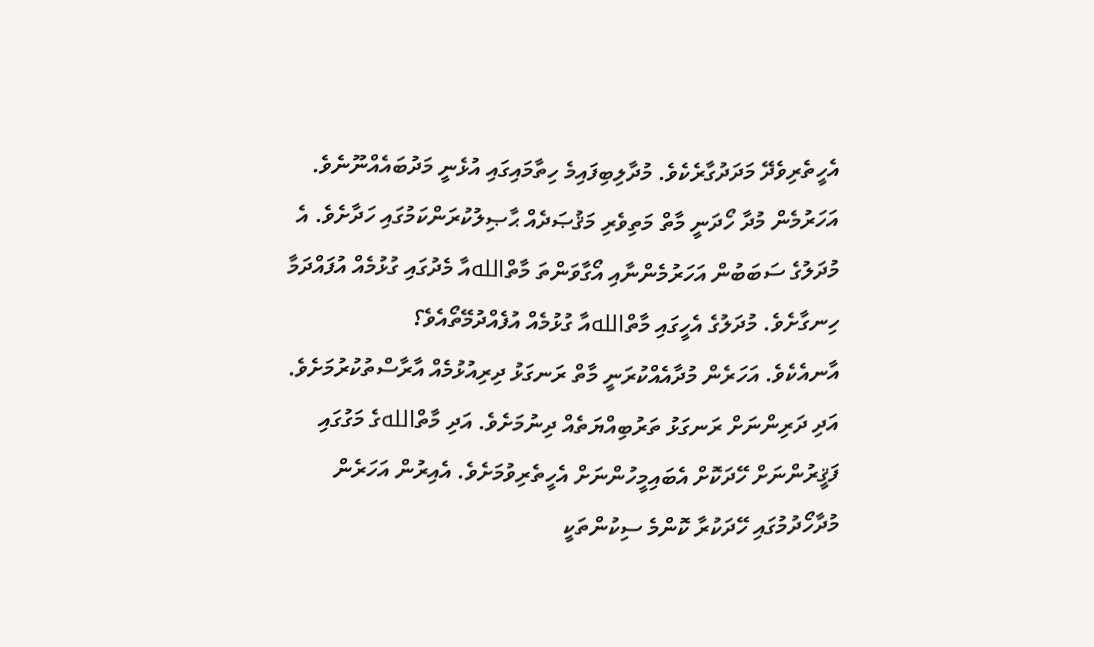އެހީތެރިވެދޭ މަދަދުގާރެކެވެ. މުދާލިބިފައިމެ ހިތާމައިގައި އުޅެނީ މަދުބައެއްނޫނެވެ. އަހަރުމެން މުދާ ހޯދަނީ މާތް މަތިވެރި މަޤުޞަދެއް ޙާޞިލުކުރަންކަމުގައި ހަދާށެވެ. އެ މުދަލުގެ ސަބަބުން އަހަރުމެންނާއި އޯގާވަންތަ މާތްاللهއާ މެދުގައި ގުޅުމެއް އުފައްދަމާ ހިނގާށެވެ. މުދަލުގެ އެހީގައި މާތްاللهއާ ގުޅުމެއް އުފެއްދުމޭތޯއެވެ؟
އާނއެކެވެ. އަހަރެން މުދާއެއްކުރަނީ މާތް ރަނގަޅު ދިރިއުޅުމެއް އާރާސްތުކުރުމަށެވެ. އަދި ދަރިންނަށް ރަނގަޅު ތަރުބިއްޔަތެއް ދިނުމަށެވެ. އަދި މާތްاللهގެ މަގުގައި ފަޤީރުންނަށް ހޭދަކޮށް އެބައިމީހުންނަށް އެހީތެރިވުމަށެވެ. އެއިރުން އަހަރެން މުދާހޯދުމުގައި ހޭދަކުރާ ކޮންމެ ސިކުންތަކީ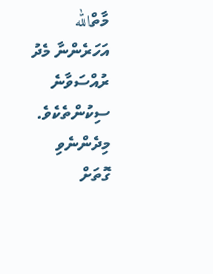މާތްالله އަހަރެންނާ މެދު ރުއްސަވާނެ ސިކުންތެކެވެ. މިދެންނެވި ގޮތަށް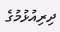ދިރިއުޅުމުގެ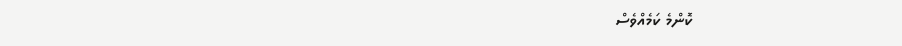ކޮންމެ ކަމެއްވެސް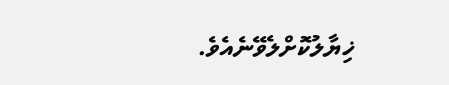ޚިޔާލުކޮށްލެވޭނެއެވެ.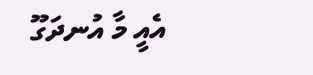އެއީ މާ އުނދަގޫ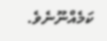ކަމެއްނޫނެވެ.